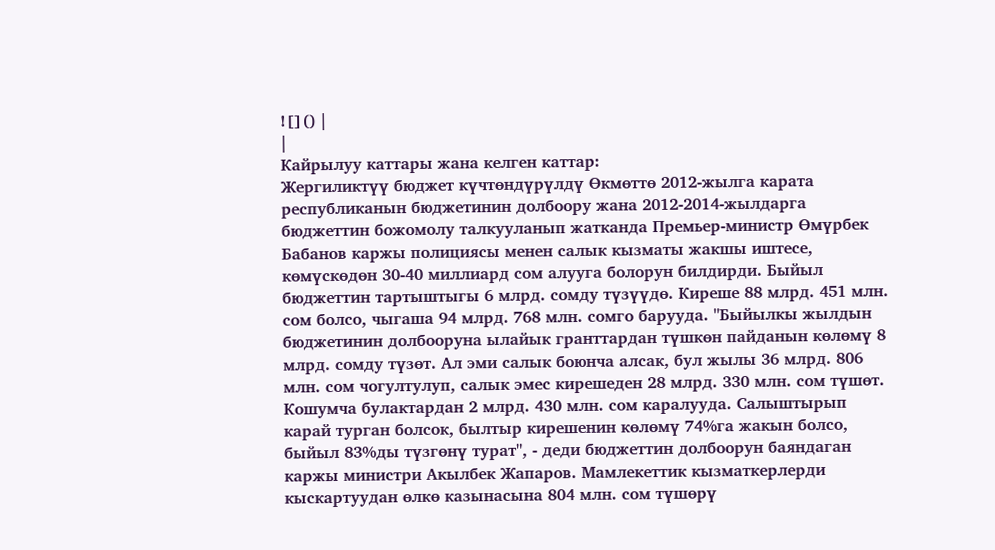![]() |
|
Кайрылуу каттары жана келген каттар:
Жергиликтүү бюджет күчтөндүрүлдү Өкмөттө 2012-жылга карата республиканын бюджетинин долбоору жана 2012-2014-жылдарга бюджеттин божомолу талкууланып жатканда Премьер-министр Өмүрбек Бабанов каржы полициясы менен салык кызматы жакшы иштесе, көмүскөдөн 30-40 миллиард сом алууга болорун билдирди. Быйыл бюджеттин тартыштыгы 6 млрд. сомду түзүүдө. Киреше 88 млрд. 451 млн. сом болсо, чыгаша 94 млрд. 768 млн. сомго барууда. "Быйылкы жылдын бюджетинин долбооруна ылайык гранттардан түшкөн пайданын көлөмү 8 млрд. сомду түзөт. Ал эми салык боюнча алсак, бул жылы 36 млрд. 806 млн. сом чогултулуп, салык эмес кирешеден 28 млрд. 330 млн. сом түшөт. Кошумча булактардан 2 млрд. 430 млн. сом каралууда. Салыштырып карай турган болсок, былтыр кирешенин көлөмү 74%га жакын болсо, быйыл 83%ды түзгөнү турат", - деди бюджеттин долбоорун баяндаган каржы министри Акылбек Жапаров. Мамлекеттик кызматкерлерди кыскартуудан өлкө казынасына 804 млн. сом түшөрү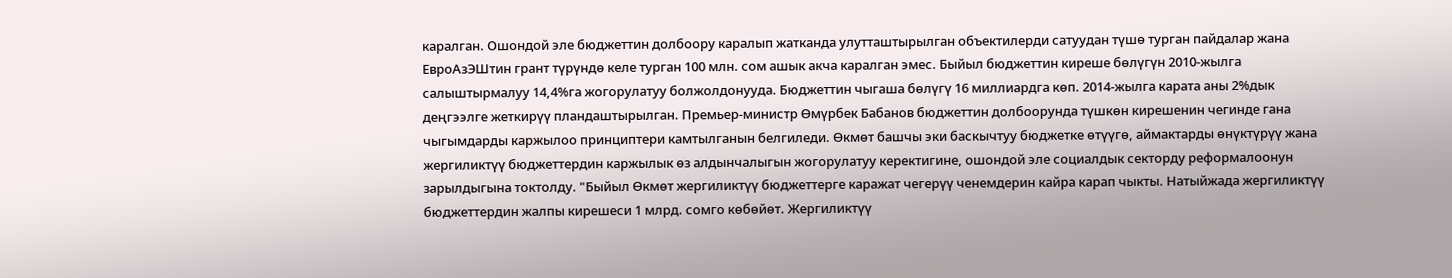каралган. Ошондой эле бюджеттин долбоору каралып жатканда улутташтырылган объектилерди сатуудан түшө турган пайдалар жана ЕвроАзЭШтин грант түрүндө келе турган 100 млн. сом ашык акча каралган эмес. Быйыл бюджеттин киреше бөлүгүн 2010-жылга салыштырмалуу 14,4%га жогорулатуу болжолдонууда. Бюджеттин чыгаша бөлүгү 16 миллиардга көп. 2014-жылга карата аны 2%дык деңгээлге жеткирүү пландаштырылган. Премьер-министр Өмүрбек Бабанов бюджеттин долбоорунда түшкөн кирешенин чегинде гана чыгымдарды каржылоо принциптери камтылганын белгиледи. Өкмөт башчы эки баскычтуу бюджетке өтүүгө, аймактарды өнүктүрүү жана жергиликтүү бюджеттердин каржылык өз алдынчалыгын жогорулатуу керектигине, ошондой эле социалдык секторду реформалоонун зарылдыгына токтолду. "Быйыл Өкмөт жергиликтүү бюджеттерге каражат чегерүү ченемдерин кайра карап чыкты. Натыйжада жергиликтүү бюджеттердин жалпы кирешеси 1 млрд. сомго көбөйөт. Жергиликтүү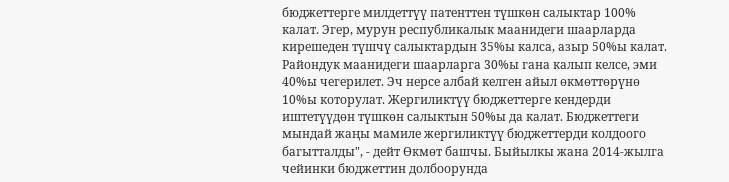бюджеттерге милдеттүү патенттен түшкөн салыктар 100% калат. Эгер, мурун республикалык маанидеги шаарларда кирешеден түшчү салыктардын 35%ы калса, азыр 50%ы калат. Райондук маанидеги шаарларга 30%ы гана калып келсе, эми 40%ы чегерилет. Эч нерсе албай келген айыл өкмөттөрүнө 10%ы которулат. Жергиликтүү бюджеттерге кендерди иштетүүдөн түшкөн салыктын 50%ы да калат. Бюджеттеги мындай жаңы мамиле жергиликтүү бюджеттерди колдоого багытталды", - дейт Өкмөт башчы. Быйылкы жана 2014-жылга чейинки бюджеттин долбоорунда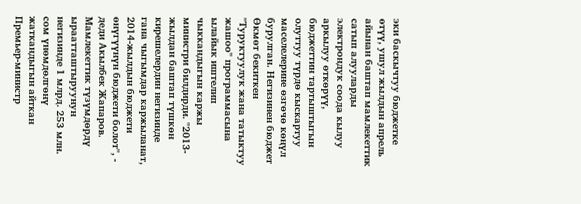эки баскычтуу бюджетке өтүү, ушул жылдын апрель айынан баштап мамлекеттик сатып алууларды электрондук соода кылуу аркылуу өткөрүү, бюджеттин тартыштыгын олуттуу түрдө кыскартуу маселелерине өзгөчө көңүл бурулган. Негизинен бюджет Өкмөт бекиткен "Туруктуулук жана татыктуу жашоо" программасына ылайык иштелип чыккандыгын каржы министри билдирди. "2013-жылдан баштап түшкөн кирешелердин негизинде гана чыгымдар каржыланат, 2014-жылдын бюджети өнүгүүнүн бюджети болот", - деди Акылбек Жапаров. Мамлекеттик түзүмдөрдү ыраатташтыруунун негизинде 1 млрд. 253 млн. сом үнөмдөлгөнү жаткандыгын айткан Премьер-министр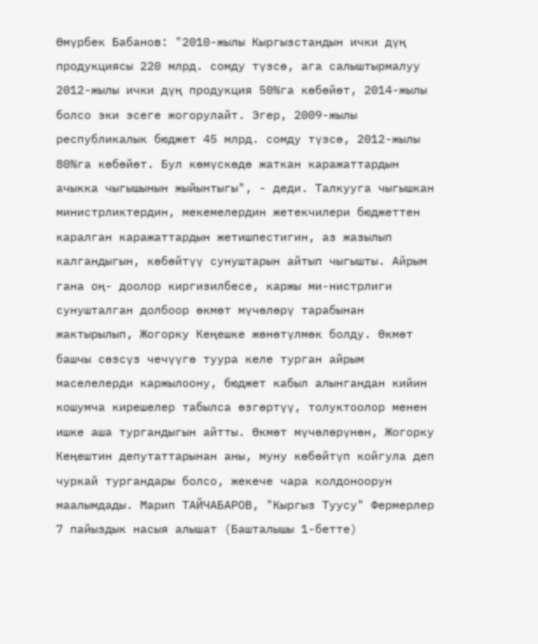Өмүрбек Бабанов: "2010-жылы Кыргызстандын ички дүң продукциясы 220 млрд. сомду түзсө, ага салыштырмалуу 2012-жылы ички дүң продукция 50%га көбөйөт, 2014-жылы болсо эки эсеге жогорулайт. Эгер, 2009-жылы республикалык бюджет 45 млрд. сомду түзсө, 2012-жылы 80%га көбөйөт. Бул көмүскөдө жаткан каражаттардын ачыкка чыгышынын жыйынтыгы", - деди. Талкууга чыгышкан министрликтердин, мекемелердин жетекчилери бюджеттен каралган каражаттардын жетишпестигин, аз жазылып калгандыгын, көбөйтүү сунуштарын айтып чыгышты. Айрым гана оң- доолор киргизилбесе, каржы ми-нистрлиги сунушталган долбоор өкмөт мүчөлөрү тарабынан жактырылып, Жогорку Кеңешке жөнөтүлмөк болду. Өкмөт башчы сөзсүз чечүүгө туура келе турган айрым маселелерди каржылоону, бюджет кабыл алынгандан кийин кошумча кирешелер табылса өзгөртүү, толуктоолор менен ишке аша тургандыгын айтты. Өкмөт мүчөлөрүнөн, Жогорку Кеңештин депутаттарынан аны, муну көбөйтүп койгула деп чуркай тургандары болсо, жекече чара колдоноорун маалымдады. Марип ТАЙЧАБАРОВ, "Кыргыз Туусу" Фермерлер 7 пайыздык насыя алышат (Башталышы 1-бетте)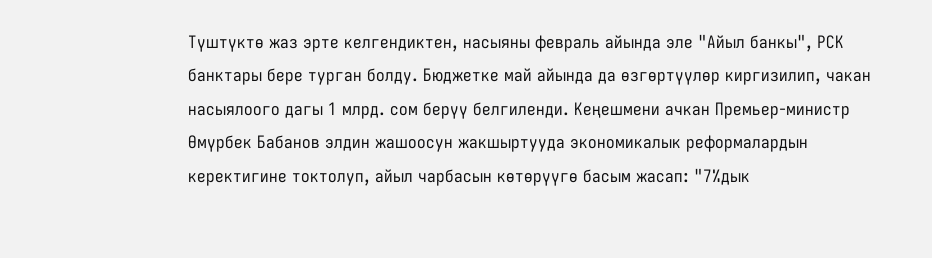Түштүктө жаз эрте келгендиктен, насыяны февраль айында эле "Айыл банкы", РСК банктары бере турган болду. Бюджетке май айында да өзгөртүүлөр киргизилип, чакан насыялоого дагы 1 млрд. сом берүү белгиленди. Кеңешмени ачкан Премьер-министр Өмүрбек Бабанов элдин жашоосун жакшыртууда экономикалык реформалардын керектигине токтолуп, айыл чарбасын көтөрүүгө басым жасап: "7%дык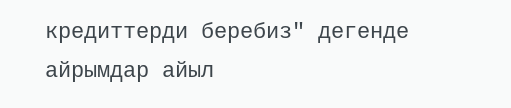кредиттерди беребиз" дегенде айрымдар айыл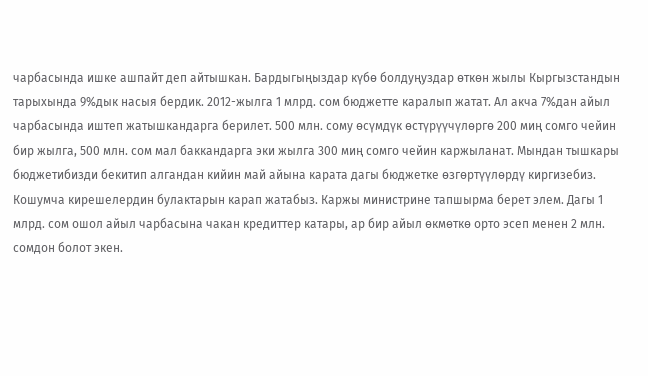чарбасында ишке ашпайт деп айтышкан. Бардыгыңыздар күбө болдуңуздар өткөн жылы Кыргызстандын тарыхында 9%дык насыя бердик. 2012-жылга 1 млрд. сом бюджетте каралып жатат. Ал акча 7%дан айыл чарбасында иштеп жатышкандарга берилет. 500 млн. сому өсүмдүк өстүрүүчүлөргө 200 миң сомго чейин бир жылга, 500 млн. сом мал баккандарга эки жылга 300 миң сомго чейин каржыланат. Мындан тышкары бюджетибизди бекитип алгандан кийин май айына карата дагы бюджетке өзгөртүүлөрдү киргизебиз. Кошумча кирешелердин булактарын карап жатабыз. Каржы министрине тапшырма берет элем. Дагы 1 млрд. сом ошол айыл чарбасына чакан кредиттер катары, ар бир айыл өкмөткө орто эсеп менен 2 млн. сомдон болот экен.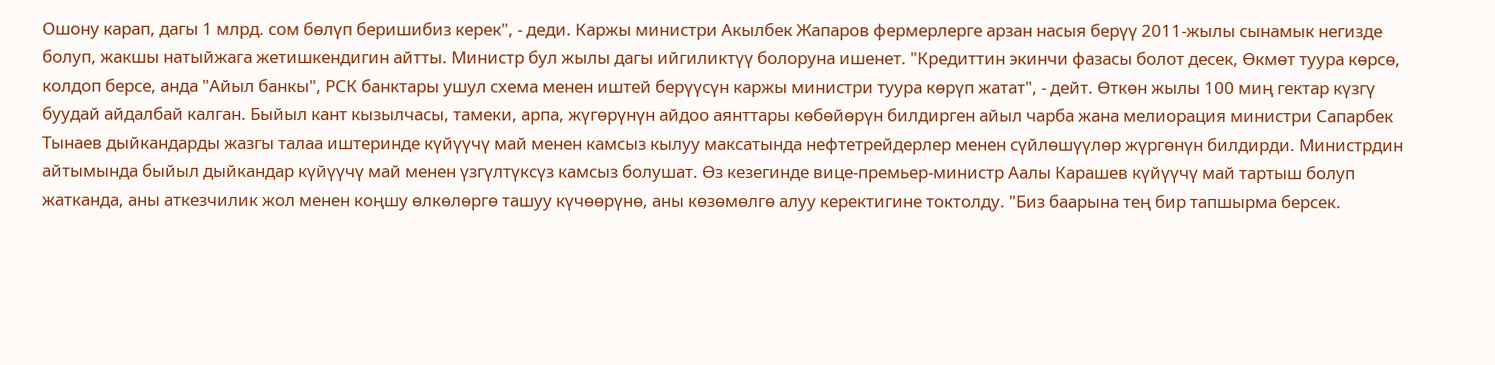Ошону карап, дагы 1 млрд. сом бөлүп беришибиз керек", - деди. Каржы министри Акылбек Жапаров фермерлерге арзан насыя берүү 2011-жылы сынамык негизде болуп, жакшы натыйжага жетишкендигин айтты. Министр бул жылы дагы ийгиликтүү болоруна ишенет. "Кредиттин экинчи фазасы болот десек, Өкмөт туура көрсө, колдоп берсе, анда "Айыл банкы", РСК банктары ушул схема менен иштей берүүсүн каржы министри туура көрүп жатат", - дейт. Өткөн жылы 100 миң гектар күзгү буудай айдалбай калган. Быйыл кант кызылчасы, тамеки, арпа, жүгөрүнүн айдоо аянттары көбөйөрүн билдирген айыл чарба жана мелиорация министри Сапарбек Тынаев дыйкандарды жазгы талаа иштеринде күйүүчү май менен камсыз кылуу максатында нефтетрейдерлер менен сүйлөшүүлөр жүргөнүн билдирди. Министрдин айтымында быйыл дыйкандар күйүүчү май менен үзгүлтүксүз камсыз болушат. Өз кезегинде вице-премьер-министр Аалы Карашев күйүүчү май тартыш болуп жатканда, аны аткезчилик жол менен коңшу өлкөлөргө ташуу күчөөрүнө, аны көзөмөлгө алуу керектигине токтолду. "Биз баарына тең бир тапшырма берсек.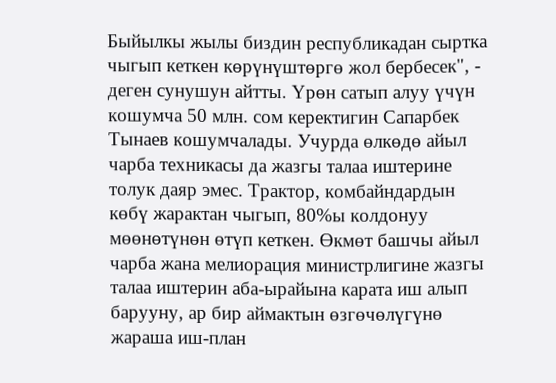Быйылкы жылы биздин республикадан сыртка чыгып кеткен көрүнүштөргө жол бербесек", - деген сунушун айтты. Үрөн сатып алуу үчүн кошумча 50 млн. сом керектигин Сапарбек Тынаев кошумчалады. Учурда өлкөдө айыл чарба техникасы да жазгы талаа иштерине толук даяр эмес. Трактор, комбайндардын көбү жарактан чыгып, 80%ы колдонуу мөөнөтүнөн өтүп кеткен. Өкмөт башчы айыл чарба жана мелиорация министрлигине жазгы талаа иштерин аба-ырайына карата иш алып барууну, ар бир аймактын өзгөчөлүгүнө жараша иш-план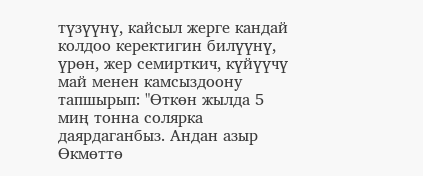түзүүнү, кайсыл жерге кандай колдоо керектигин билүүнү, үрөн, жер семирткич, күйүүчү май менен камсыздоону тапшырып: "Өткөн жылда 5 миң тонна солярка даярдаганбыз. Андан азыр Өкмөттө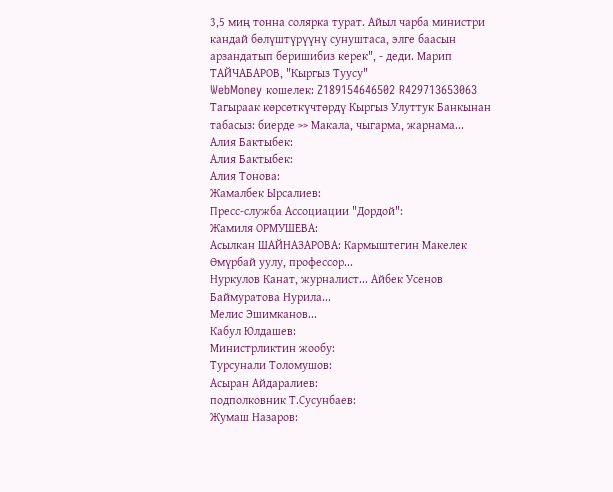3,5 миң тонна солярка турат. Айыл чарба министри кандай бөлүштүрүүнү сунуштаса, элге баасын арзандатып беришибиз керек", - деди. Марип ТАЙЧАБАРОВ, "Кыргыз Туусу"
WebMoney кошелек: Z189154646502 R429713653063
Тагыраак көрсөткүчтөрдү Кыргыз Улуттук Банкынан табасыз: биерде >> Макала, чыгарма, жарнама...
Алия Бактыбек:
Алия Бактыбек:
Алия Тонова:
Жамалбек Ырсалиев:
Пресс-служба Ассоциации "Дордой":
Жамиля ОРМУШЕВА:
Асылкан ШАЙНАЗАРОВА: Кармыштегин Макелек Өмүрбай уулу, профессор...
Нуркулов Канат, журналист... Айбек Усенов
Баймуратова Нурила...
Мелис Эшимканов...
Кабул Юлдашев:
Министрликтин жообу:
Турсунали Толомушов:
Асыран Айдаралиев:
подполковник Т.Сусунбаев:
Жумаш Назаров: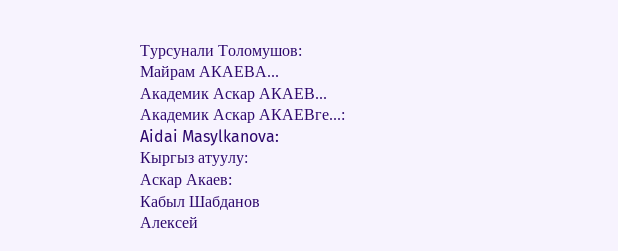Турсунали Толомушов:
Майрам АКАЕВА...
Академик Аскар АКАЕВ...
Академик Аскар АКАЕВге...:
Aidai Masylkanova:
Кыргыз атуулу:
Аскар Акаев:
Кабыл Шабданов
Алексей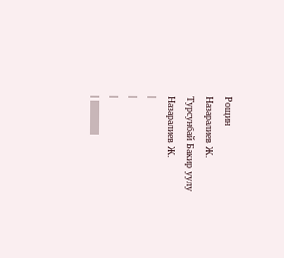Рощин
Назаралиев Ж.
Турсунбай Бакир уулу
Назаралиев Ж.
|
|
|
| |||||||||||||||||